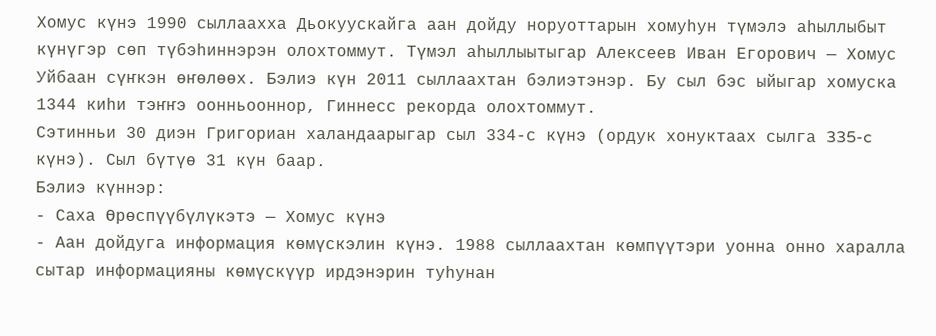Хомус күнэ 1990 сыллаахха Дьокуускайга аан дойду норуоттарын хомуһун түмэлэ аһыллыбыт күнүгэр сөп түбэһиннэрэн олохтоммут. Түмэл аһыллыытыгар Алексеев Иван Егорович — Хомус Уйбаан сүҥкэн өҥөлөөх. Бэлиэ күн 2011 сыллаахтан бэлиэтэнэр. Бу сыл бэс ыйыгар хомуска 1344 киһи тэҥҥэ оонньооннор, Гиннесс рекорда олохтоммут.
Сэтинньи 30 диэн Григориан халандаарыгар сыл 334-с күнэ (ордук хонуктаах сылга 335-c күнэ). Сыл бүтүө 31 күн баар.
Бэлиэ күннэр:
- Саха Өрөспүүбүлүкэтэ — Хомус күнэ
- Аан дойдуга информация көмүскэлин күнэ. 1988 сыллаахтан көмпүүтэри уонна онно харалла сытар информацияны көмүскүүр ирдэнэрин туһунан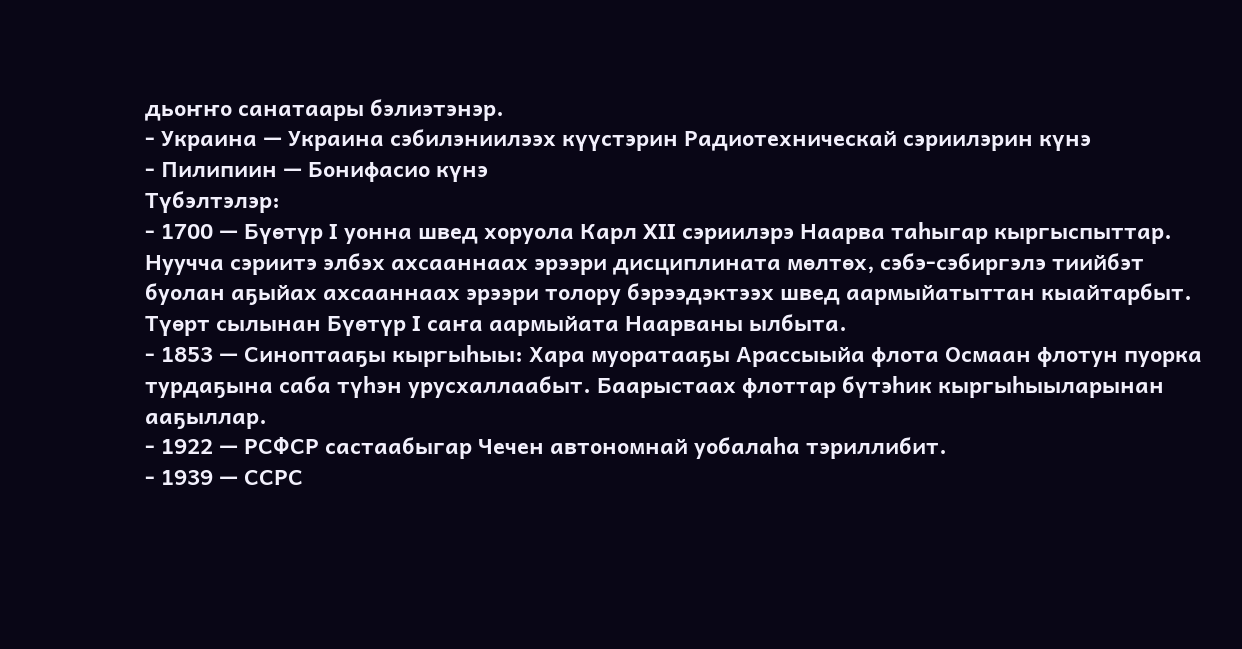дьоҥҥо санатаары бэлиэтэнэр.
- Украина — Украина сэбилэниилээх күүстэрин Радиотехническай сэриилэрин күнэ
- Пилипиин — Бонифасио күнэ
Түбэлтэлэр:
- 1700 — Бүөтүр I уонна швед хоруола Карл XII сэриилэрэ Наарва таһыгар кыргыспыттар. Нуучча сэриитэ элбэх ахсааннаах эрээри дисциплината мөлтөх, сэбэ-сэбиргэлэ тиийбэт буолан аҕыйах ахсааннаах эрээри толору бэрээдэктээх швед аармыйатыттан кыайтарбыт. Түөрт сылынан Бүөтүр I саҥа аармыйата Наарваны ылбыта.
- 1853 — Синоптааҕы кыргыһыы: Хара муоратааҕы Арассыыйа флота Осмаан флотун пуорка турдаҕына саба түһэн урусхаллаабыт. Баарыстаах флоттар бүтэһик кыргыһыыларынан ааҕыллар.
- 1922 — РСФСР састаабыгар Чечен автономнай уобалаһа тэриллибит.
- 1939 — ССРС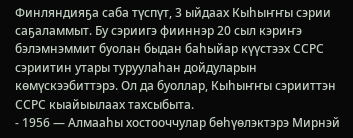Финляндияҕа саба түспүт, 3 ыйдаах Кыһыҥҥы сэрии саҕаламмыт. Бу сэриигэ фииннэр 20 сыл кэриҥэ бэлэмнэммит буолан быдан баһыйар күүстээх ССРС сэриитин утары туруулаһан дойдуларын көмүскээбиттэрэ. Ол да буоллар, Кыһыҥҥы сэрииттэн ССРС кыайыылаах тахсыбыта.
- 1956 — Алмааһы хостооччулар бөһүөлэктэрэ Мирнэй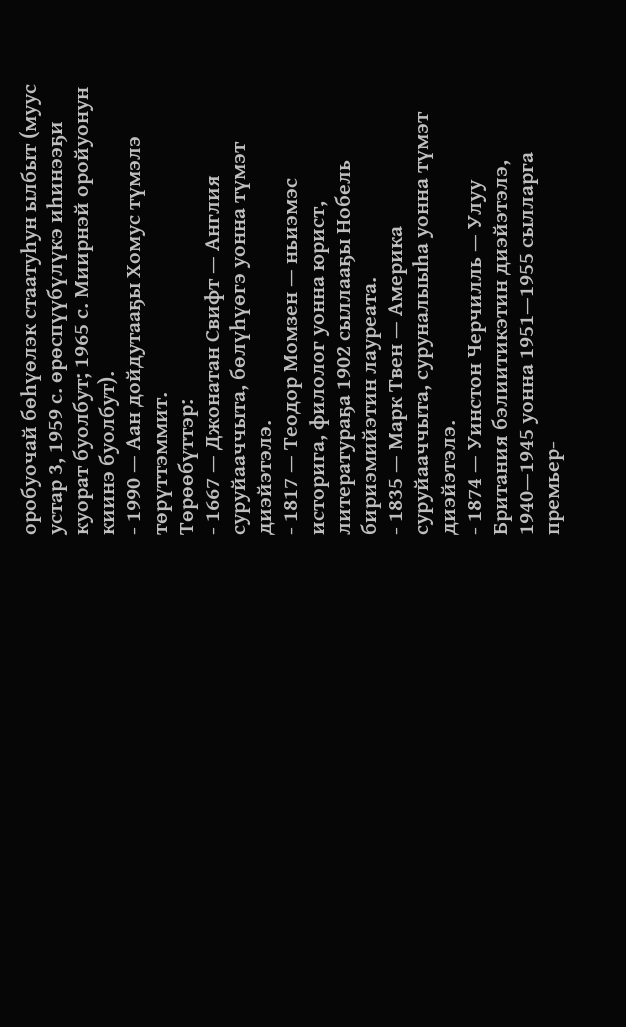оробуочай бөһүөлэк стаатуһун ылбыт (муус устар 3, 1959 с. өрөспүүбүлүкэ иһинээҕи куорат буолбут; 1965 с. Миирнэй оройуонун киинэ буолбут).
- 1990 — Аан дойдутааҕы Хомус түмэлэ төрүттэммит.
Төрөөбүттэр:
- 1667 — Джонатан Свифт — Англия суруйааччыта, бөлүһүөгэ уонна түмэт диэйэтэлэ.
- 1817 — Теодор Момзен — ньиэмэс историга, филолог уонна юрист, литератураҕа 1902 сыллааҕы Нобель бириэмийэтин лауреата.
- 1835 — Марк Твен — Америка суруйааччыта, суруналыыһа уонна түмэт диэйэтэлэ.
- 1874 — Уинстон Черчилль — Улуу Британия бэлиитикэтин диэйэтэлэ, 1940—1945 уонна 1951—1955 сылларга премьер-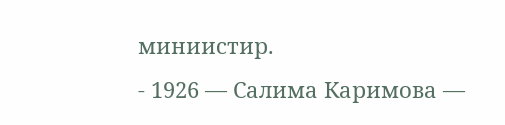миниистир.
- 1926 — Салима Каримова —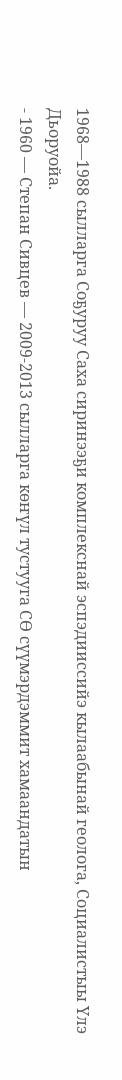1968—1988 сылларга Соҕуруу Саха сиринээҕи комплекснай эспэдииссийэ кылаабынай геолога, Социалистыы Үлэ Дьоруойа.
- 1960 — Степан Сивцев — 2009-2013 сылларга көҥүл тустууга СӨ сүүмэрдэммит хамаандатын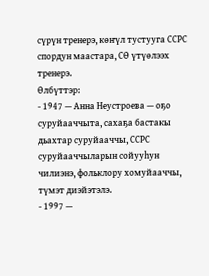сүрүн тренерэ, көҥүл тустууга ССРС спордун маастара, СӨ үтүөлээх тренерэ.
Өлбүттэр:
- 1947 — Анна Неустроева — оҕо суруйааччыта, сахаҕа бастакы дьахтар суруйааччы, ССРС суруйааччыларын сойууһун чилиэнэ, фольклору хомуйааччы, түмэт диэйэтэлэ.
- 1997 —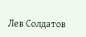Лев Солдатов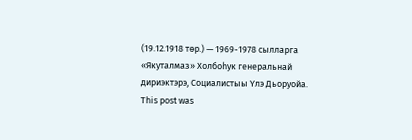(19.12.1918 төр.) — 1969-1978 сылларга «Якуталмаз» Холбоһук генеральнай дириэктэрэ, Социалистыы Үлэ Дьоруойа.
This post was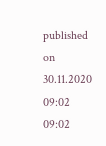published on 30.11.2020 09:02 09:02